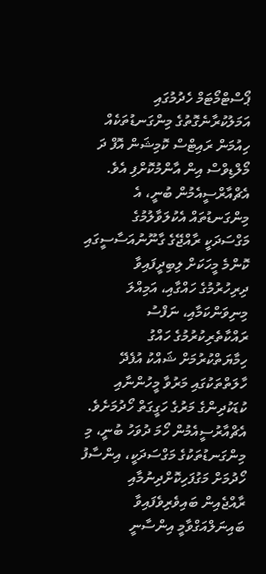ޕޯސްޓްމޯޓަމް ހެދުމުގައި އަމަލުކުރާނެގޮތުގެ މިންގަނޑުތަކެއް ހިއުމަން ރައިޓްސް ކޮމިޝަން އޮފް ދަ މޯލްޑިވްސް އިން އާންމުކޮށްފި އެވެ.
އެޗްއާރްސީއެމުން ބުނީ، އެ މިންގަނޑުތައް އެކުލަވާލުމުގެ މަގްސަދަކީ ރާއްޖޭގެ ގާނޫނުއަސާސީގައި ކޮންމެ މީހަކަށް ލިބިދީފައިވާ ދިރިހުރުމުގެ ހައްގާއި، އަމިއްލަ މިނިވަންކަމާއި، ނަފްސު ރައްކާތެރިކުރުމުގެ ހައްގު ހިމާޔަތްކުރުމަށް ޝައްކު އުފެދޭ ހާލަތްތަކުގައި މަރުވާ މީހުންނާއި ކުޑަކުދިންގެ މަރުގެ ހަގީގަތް ހޯދުމަށެވެ.
އެޗްއާރުސީއެމުން ހޯމަ ދުވަހު ބުނީ، މި މިންގަނޑުތަކުގެ މަގްސަދަކީ، އިންސާފު ހޯދުމަށް މަގުފަހިކޮށްދިނުމާއި ރާއްޖެއިން ބައިވެރިވެފައިވާ ބައިނަލްއަގްވާމީ އިންސާނީ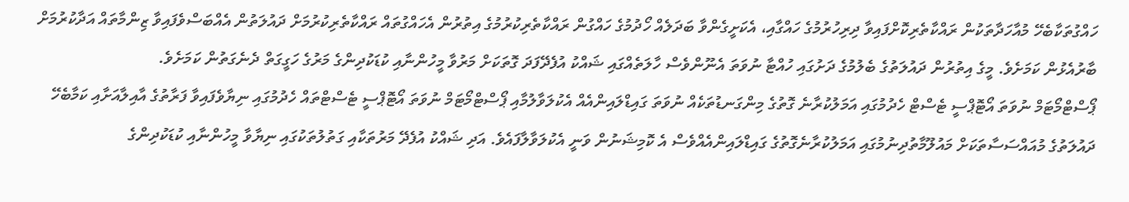ހައްގުތަކާބެހޭ މުއާހަދާތަކުން ރައްކާތެރިކޮށްފައިވާ ދިރިހުރުމުގެ ހައްގާއި، އެކަށީގެންވާ ބަދަލެއް ހޯދުމުގެ ހައްގުން ރައްކާތެރިކުރުމުގެ އިތުރުން އެހައްގުތައް ރައްކާތެރިކުރުމަށް ދައުލަތުން އެއްބަސްވެފައިވާ ޒިންމާތައް އަދާކުރުމަށް ބާރުއެޅުން ކަމަށެވެ. މީގެ އިތުރުން ދައުލަތުގެ ބެލުމުގެ ދަށުގައި ހުއްޓާ ނުވަތަ އެނޫންވެސް ހާލަތެއްގައި ޝައްކު އުފެދޭފަދަ ގޮތަކަށް މަރުވާ މީހުންނާއި ކުޑަކުދިންގެ މަރުގެ ހަގީގަތް ދެނެގަތުން ކަމަށެވެ.
ޕޯސްޓްމޯޓަމް ނުވަތަ އޯޓޮޕްސީ ޓެސްޓް ހެދުމުގައި އަމަލުކުރާނެ ގޮތުގެ މިންގަނޑުތަކެއް ނުވަތަ ގައިޑްލައިންއެއް އެކުލަވާލުމާއި ޕޯސްޓްމޯޓަމް ނުވަތަ އޯޓޮޕްސީ ޓެސްޓްތައް ހެދުމުގައި ނިޔާވެފައިވާ ފަރާތުގެ އާއިލާއަށާއި ކަމާބެހޭ ދައުލަތުގެ މުއައްސަސާތަކަށް މައުލޫމާތުދިނުމުގައި އަމަލުކުރާނެގޮތުގެ ގައިޑްލައިންއެއްވެސް އެ ކޮމިޝަނުން ވަނީ އެކުލަވާލާފައެވެ. އަދި ޝައްކު އުފެދޭ މަރުތަކާއި ގަތުލުތަކުގައި ނިޔާވާ މީހުންނާއި ކުޑަކުދިންގެ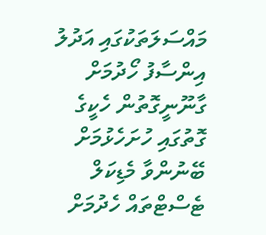މައްސަލަތަކުގައި އަދުލު އިންސާފު ހޯދުމަށް ގާނޫނީގޮތުން ހެކީގެ ގޮތުގައި ހުށަހެޅުމަށް ބޭނުންވާ މެޑިކަލް ޓެސްޓްތައް ހެދުމަށް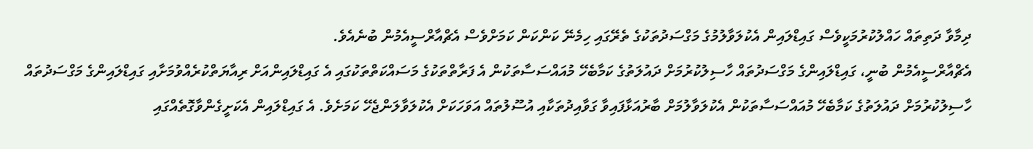ދިމާވާ ދަތިތައް ހައްލުކުރުމަކީވެސް ގައިޑްލައިން އެކުލަވާލުމުގެ މަގްސަދުތަކުގެ ތެރޭގައި ހިމެނޭ ކަންކަން ކަމަށްވެސް އެޗްއާރްސީއެމުން ބުނެއެވެ.
އެޗްއާރްސީއެމުން ބުނީ، ގައިޑްލައިންގެ މަގްސަދުތައް ހާސިލުކުރުމަށް ދައުލަތުގެ ކަމާބެހޭ މުއައްސަސާތަކުން އެ ފަރާތްތަކުގެ މަސައްކަތްތަކުގައި އެ ގައިޑްލައިންއަށް ރިއާޔަތްކުރެއްވުމަށާއި ގައިޑްލައިންގެ މަގްސަދުތައް ހާސިލުކުރުމަށް ދައުލަތުގެ ކަމާބެހޭ މުއައްސަސާތަކުން އެކުލަވާލުމަށް ބާރުއަޅާފައިވާ ގަވާއިދުތަކާއި އުސޫލުތައް އަވަހަކަށް އެކުލަވާލަންޖެހޭ ކަމަށެވެ. އެ ގައިޑްލައިން އެކަށީގެންވާގޮތެއްގައި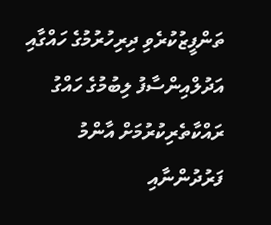ތަންފީޒުކުރެވި ދިރިހުރުމުގެ ހައްގާއި އަދުލްއިންސާފު ލިބުމުގެ ހައްގު ރައްކާތެރިކުރުމަށް އާންމު ފަރުދުންނާއި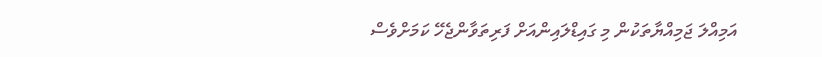އަމިއްލަ ޖަމިއްޔާތަކުން މި ގައިޑްލައިންއަށް ފަރިތަވާންޖެހޭ ކަމަށްވެސް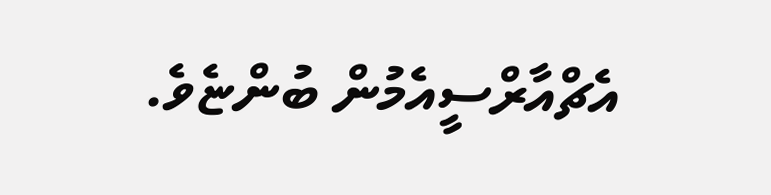އެޗްއާރްސީއެމުން ބުންޏެވެ.